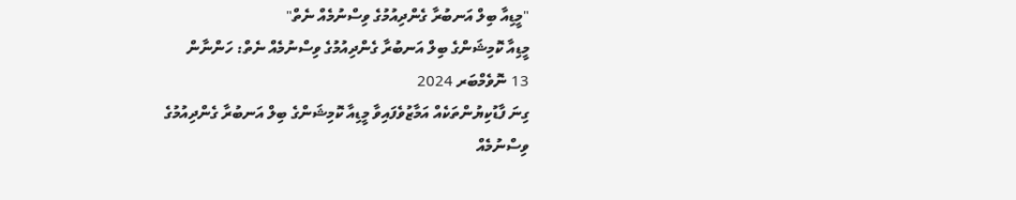"މީޑިއާ ބިލް އަނބުރާ ގެންދިއުމުގެ ވިސްނުމެއް ނެތް"
މީޑިއާ ކޮމިޝަންގެ ބިލް އަނބުރާ ގެންދިއުމުގެ ވިސްނުމެއް ނެތް: ހަންނާން
13 ނޮވެމްބަރ 2024
ގިނަ ފާޑުކިޔުންތަކެއް އަމާޒުވެފައިވާ މީޑިއާ ކޮމިޝަންގެ ބިލް އަނބުރާ ގެންދިއުމުގެ ވިސްނުމެއް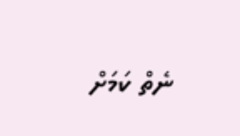ނެތް ކަމަށް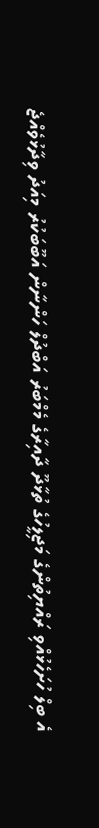އެ ބިލް ހުށަހެޅުއްވި ރައްޔިތުންގެ މަޖިލީހުގެ ތުޅާދޫ ދާއިރާގެ މެމްބަރު އަބްދުލް ހަންނާން އަބޫބަކުރު މިއަދު ވިދާޅުވެއްޖެ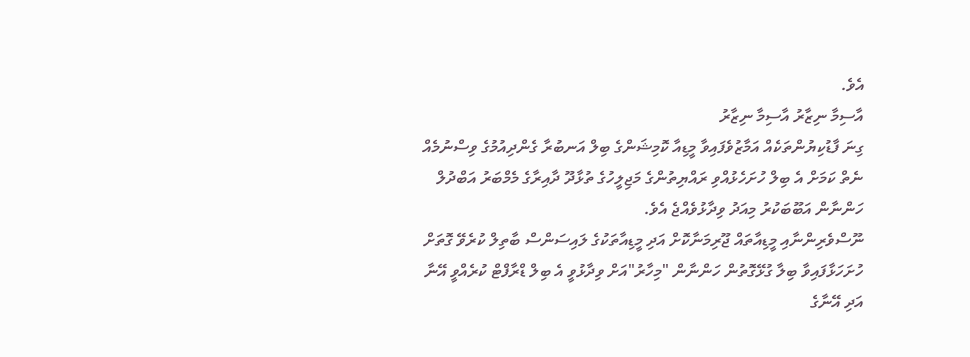އެވެ.
އާސިމާ ނިޒާރު އާސިމާ ނިޒާރު
ގިނަ ފާޑުކިޔުންތަކެއް އަމާޒުވެފައިވާ މީޑިއާ ކޮމިޝަންގެ ބިލް އަނބުރާ ގެންދިއުމުގެ ވިސްނުމެއް ނެތް ކަމަށް އެ ބިލް ހުށަހެޅުއްވި ރައްޔިތުންގެ މަޖިލީހުގެ ތުޅާދޫ ދާއިރާގެ މެމްބަރު އަބްދުލް ހަންނާން އަބޫބަކުރު މިއަދު ވިދާޅުވެއްޖެ އެވެ.
ނޫސްވެރިންނާއި މީޑިއާތައް ޖޫރިމަނާކޮށް އަދި މީޑިއާތަކުގެ ލައިސަންސް ބާތިލް ކުރެވޭ ގޮތަށް ހުށަހަޅާފައިވާ ބިލާ ގުޅޭގޮތުން ހަންނާން "މިހާރު"އަށް ވިދާޅުވީ އެ ބިލް ޑްރާފްޓް ކުރެއްވީ އޭނާ އަދި އޭނާގެ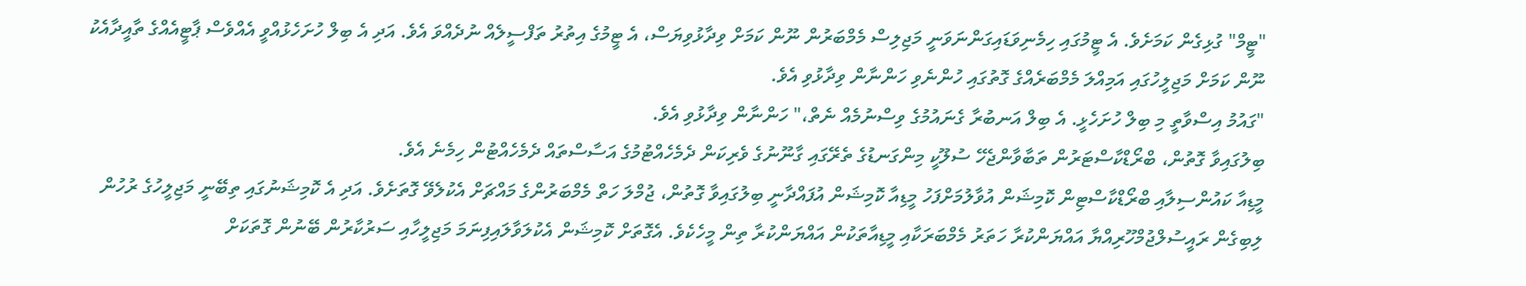"ޓީމް" ގުޅިގެން ކަމަށެވެ. އެ ޓީމުގައި ހިމެނިވަޑައިގަންނަވަނީ މަޖިލިސް މެމްބަރުން ނޫން ކަމަށް ވިދާޅުވިޔަސް، އެ ޓީމުގެ އިތުރު ތަފްސީލެއް ނުދެއްވަ އެވެ. އަދި އެ ބިލް ހުށަހެޅުއްވީ އެއްވެސް ޕާޓީއެއްގެ ތާއީދާއެކު ނޫން ކަމަށް މަޖިލީހުގައި އަމިއްލަ މެމްބަރެއްގެ ގޮތުގައި ހުންނެވި ހަންނާން ވިދާޅުވި އެވެ.
"ގައުމު އިސްވާތީ މި ބިލް ހުށަހެޅީ. އެ ބިލް އަނބުރާ ގެނައުމުގެ ވިސްނުމެއް ނެތް،" ހަންނާން ވިދާޅުވި އެވެ.
ބިލުގައިވާ ގޮތުން، ބްރޯޑްކާސްޓަރުން ތަބާވާންޖެހޭ ސުލޫކީ މިންގަނޑުގެ ތެރޭގައި ގާނޫނުގެ ވެރިކަން ދެމެހެއްޓުމުގެ އަސާސްތައް ދެމެހެއްޓުން ހިމެނެ އެވެ.
މީޑިއާ ކައުންސިލާއި ބްރޯޑްކާސްޓިން ކޮމިޝަން އުވާލުމަށްފަހު މީޑިއާ ކޮމިޝަން އުފައްދާނީ ބިލުގައިވާ ގޮތުން، ޖުމްލަ ހަތް މެމްބަރުންގެ މައްޗަށް އެކުލެވޭ ގޮތަށެވެ. އަދި އެ ކޮމިޝަނުގައި ތިބޭނީ މަޖިލީހުގެ ރުހުން ލިބިގެން ރައީސުލްޖުމްހޫރިއްޔާ އައްޔަންކުރާ ހަތަރު މެމްބަރަކާއި މީޑިއާތަކުން އައްޔަންކުރާ ތިން މީހެކެވެ. އެގޮތަށް ކޮމިޝަން އެކުލަވާލައިފިނަމަ މަޖިލީހާއި ސަރުކާރުން ބޭނުން ގޮތަކަށް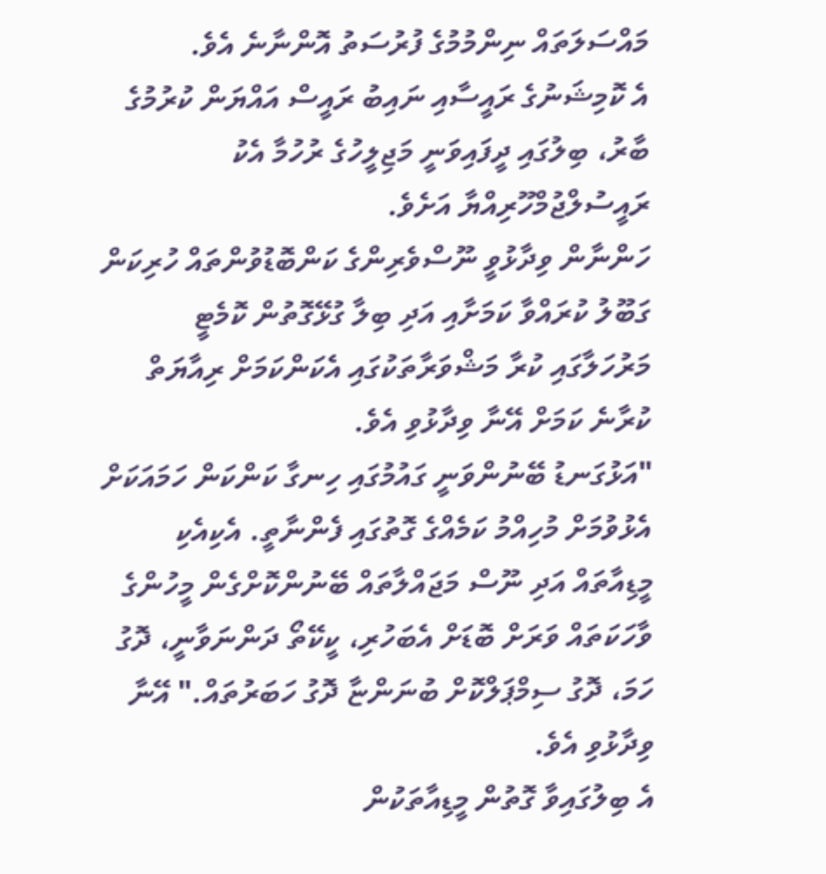މައްސަލަތައް ނިންމުމުގެ ފުރުސަތު އޮންނާނެ އެވެ.
އެ ކޮމިޝަނުގެ ރައީސާއި ނައިބު ރައީސް އައްޔަން ކުރުމުގެ ބާރު، ބިލުގައި ދީފައިވަނީ މަޖިލީހުގެ ރުހުމާ އެކު ރައީސުލްޖުމްހޫރިއްޔާ އަށެވެ.
ހަންނާން ވިދާޅުވީ ނޫސްވެރިންގެ ކަންބޮޑުވުންތައް ހުރިކަން ގަބޫލު ކުރައްވާ ކަމަށާއި އަދި ބިލާ ގުޅޭގޮތުން ކޮމެޓީ މަރުހަލާގައި ކުރާ މަޝްވަރާތަކުގައި އެކަންކަމަށް ރިއާޔަތް ކުރާނެ ކަމަށް އޭނާ ވިދާޅުވި އެވެ.
"އަޅުގަނޑު ބޭނުންވަނީ ގައުމުގައި ހިނގާ ކަންކަން ހަމައަކަށް އެޅުވުމަށް މުހިއްމު ކަމެއްގެ ގޮތުގައި ފެންނާތީ. އެކިއެކި މީޑިއާތައް އަދި ނޫސް މަޖައްލާތައް ބޭނުންކޮށްގެން މީހުންގެ ވާހަކަތައް ވަރަށް ބޮޑަށް އެބަހުރި، ކީކޭތޯ ދަންނަވާނީ، ދޮގު ހަމަ، ދޮގު ސިމްޕަލްކޮށް ބުނަންޏާ ދޮގު ހަބަރުތައް." އޭނާ ވިދާޅުވި އެވެ.
އެ ބިލުގައިވާ ގޮތުން މީޑިއާތަކުން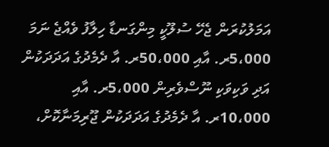އަމަލުކުރަން ޖެހޭ ސުލޫކީ މިންގަނޑާ ހިލާފު ވެއްޖެ ނަމަ 5،000ރ. އާއި 50،000ރ. އާ ދެމެދުގެ އަދަދަކުން އަދި ވަކިވަކި ނޫސްވެރިން 5،000ރ. އާއި 10،000ރ. އާ ދެމެދުގެ އަދަދަކުން ޖޫރިމަނާކޮށް،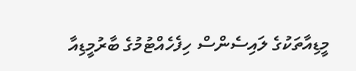މީޑިއާތަކުގެ ލައިސެންސް ހިފެހެއްޓުމުގެ ބާރުމީޑިއާ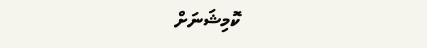ކޮމިޝަނަށް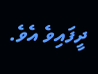ދީފައިވެ އެވެ.